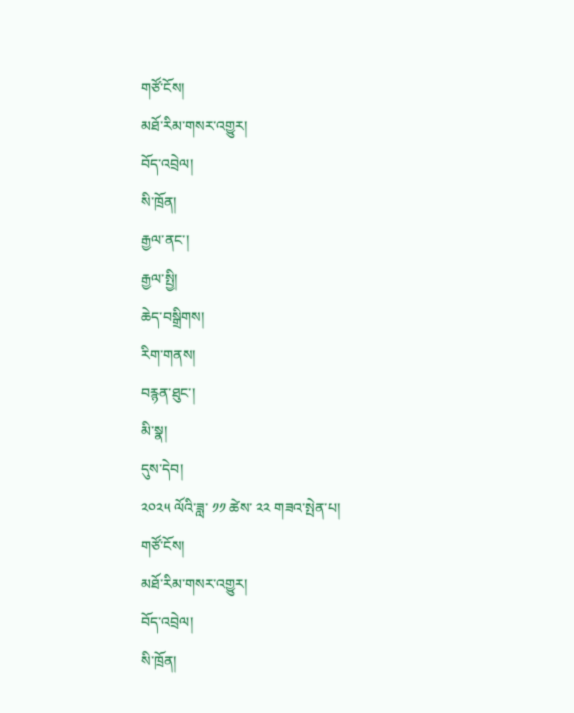གཙོ་ངོས།
མཐོ་རིམ་གསར་འགྱུར།
བོད་འབྲེལ།
སི་ཁྲོན།
རྒྱལ་ནང་།
རྒྱལ་སྤྱི།
ཆེད་བསྒྲིགས།
རིག་གནས།
བརྙན་ཐུང་།
མི་སྣ།
དུས་དེབ།
༢༠༢༥ ལོའི་ཟླ་ ༡༡ ཚེས་ ༢༢ གཟའ་སྤེན་པ།
གཙོ་ངོས།
མཐོ་རིམ་གསར་འགྱུར།
བོད་འབྲེལ།
སི་ཁྲོན།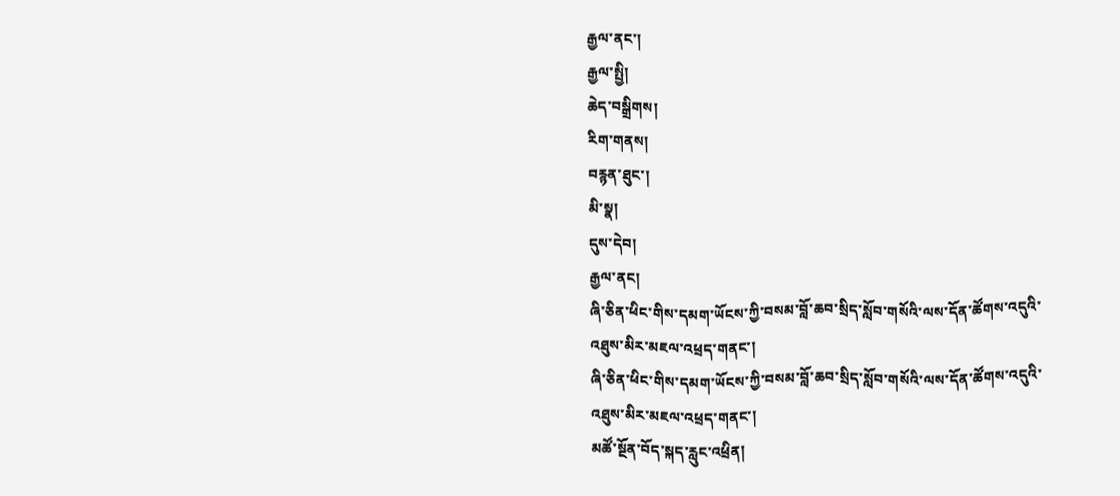རྒྱལ་ནང་།
རྒྱལ་སྤྱི།
ཆེད་བསྒྲིགས།
རིག་གནས།
བརྙན་ཐུང་།
མི་སྣ།
དུས་དེབ།
རྒྱལ་ནང།
ཞི་ཅིན་ཕིང་གིས་དམག་ཡོངས་ཀྱི་བསམ་བློ་ཆབ་སྲིད་སློབ་གསོའི་ལས་དོན་ཚོགས་འདུའི་འཐུས་མིར་མཇལ་འཕྲད་གནང་།
ཞི་ཅིན་ཕིང་གིས་དམག་ཡོངས་ཀྱི་བསམ་བློ་ཆབ་སྲིད་སློབ་གསོའི་ལས་དོན་ཚོགས་འདུའི་འཐུས་མིར་མཇལ་འཕྲད་གནང་།
མཚོ་སྔོན་བོད་སྐད་རླུང་འཕྲིན།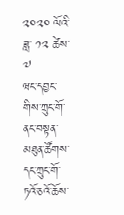༢༠༢༠ ལོའི་ཟླ་ ༡༢ ཚེས་ ༧
ཝང་དབྱང་གིས་ཀྲུང་གོ་ནང་བསྟན་མཐུན་ཚོགས་དང་ཀྲུང་གོ་ཏའོ་ཅའོ་ཆོས་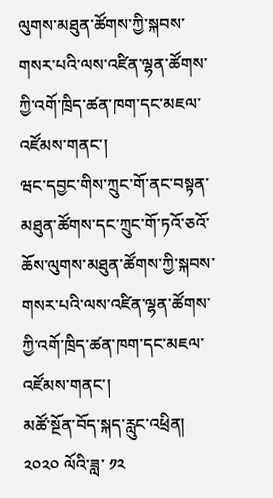ལུགས་མཐུན་ཚོགས་ཀྱི་སྐབས་གསར་པའི་ལས་འཛིན་ལྷན་ཚོགས་ཀྱི་འགོ་ཁྲིད་ཚན་ཁག་དང་མཇལ་འཛོམས་གནང་།
ཝང་དབྱང་གིས་ཀྲུང་གོ་ནང་བསྟན་མཐུན་ཚོགས་དང་ཀྲུང་གོ་ཏའོ་ཅའོ་ཆོས་ལུགས་མཐུན་ཚོགས་ཀྱི་སྐབས་གསར་པའི་ལས་འཛིན་ལྷན་ཚོགས་ཀྱི་འགོ་ཁྲིད་ཚན་ཁག་དང་མཇལ་འཛོམས་གནང་།
མཚོ་སྔོན་བོད་སྐད་རླུང་འཕྲིན།
༢༠༢༠ ལོའི་ཟླ་ ༡༢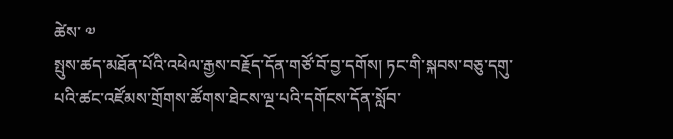ཚེས་ ༧
སྤུས་ཚད་མཐོན་པོའི་འཕེལ་རྒྱས་བརྗོད་དོན་གཙོ་བོ་བྱ་དགོས། ཏང་གི་སྐབས་བཅུ་དགུ་པའི་ཚང་འཛོམས་གྲོགས་ཚོགས་ཐེངས་ལྔ་པའི་དགོངས་དོན་སློབ་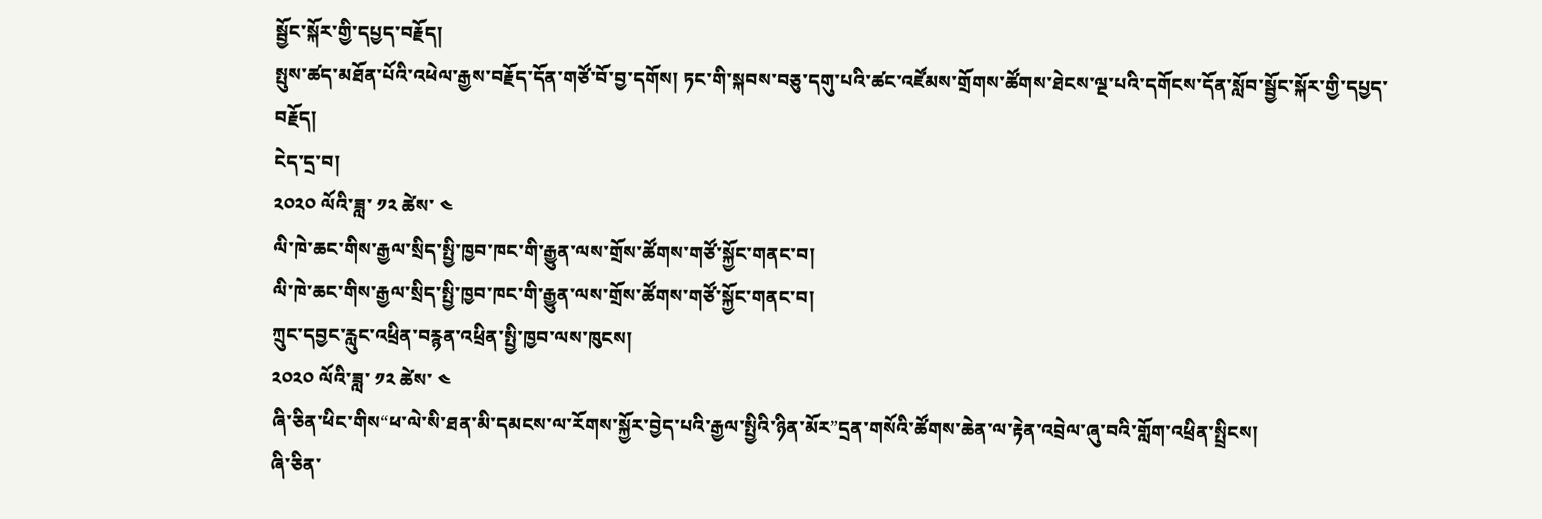སྦྱོང་སྐོར་གྱི་དཔྱད་བརྗོད།
སྤུས་ཚད་མཐོན་པོའི་འཕེལ་རྒྱས་བརྗོད་དོན་གཙོ་བོ་བྱ་དགོས། ཏང་གི་སྐབས་བཅུ་དགུ་པའི་ཚང་འཛོམས་གྲོགས་ཚོགས་ཐེངས་ལྔ་པའི་དགོངས་དོན་སློབ་སྦྱོང་སྐོར་གྱི་དཔྱད་བརྗོད།
ངེད་དྲ་བ།
༢༠༢༠ ལོའི་ཟླ་ ༡༢ ཚེས་ ༤
ལི་ཁེ་ཆང་གིས་རྒྱལ་སྲིད་སྤྱི་ཁྱབ་ཁང་གི་རྒྱུན་ལས་གྲོས་ཚོགས་གཙོ་སྐྱོང་གནང་བ།
ལི་ཁེ་ཆང་གིས་རྒྱལ་སྲིད་སྤྱི་ཁྱབ་ཁང་གི་རྒྱུན་ལས་གྲོས་ཚོགས་གཙོ་སྐྱོང་གནང་བ།
ཀྲུང་དབྱང་རླུང་འཕྲིན་བརྙན་འཕྲིན་སྤྱི་ཁྱབ་ལས་ཁུངས།
༢༠༢༠ ལོའི་ཟླ་ ༡༢ ཚེས་ ༤
ཞི་ཅིན་ཕིང་གིས“ཕ་ལེ་སི་ཐན་མི་དམངས་ལ་རོགས་སྐྱོར་བྱེད་པའི་རྒྱལ་སྤྱིའི་ཉིན་མོར”དྲན་གསོའི་ཚོགས་ཆེན་ལ་རྟེན་འབྲེལ་ཞུ་བའི་གློག་འཕྲིན་སྤྲིངས།
ཞི་ཅིན་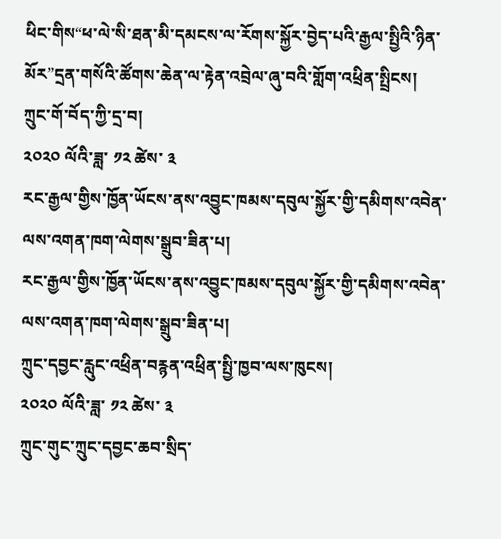ཕིང་གིས“ཕ་ལེ་སི་ཐན་མི་དམངས་ལ་རོགས་སྐྱོར་བྱེད་པའི་རྒྱལ་སྤྱིའི་ཉིན་མོར”དྲན་གསོའི་ཚོགས་ཆེན་ལ་རྟེན་འབྲེལ་ཞུ་བའི་གློག་འཕྲིན་སྤྲིངས།
ཀྲུང་གོ་བོད་ཀྱི་དྲ་བ།
༢༠༢༠ ལོའི་ཟླ་ ༡༢ ཚེས་ ༣
རང་རྒྱལ་གྱིས་ཁྱོན་ཡོངས་ནས་འབྱུང་ཁམས་དབུལ་སྐྱོར་གྱི་དམིགས་འབེན་ལས་འགན་ཁག་ལེགས་སྒྲུབ་ཟིན་པ།
རང་རྒྱལ་གྱིས་ཁྱོན་ཡོངས་ནས་འབྱུང་ཁམས་དབུལ་སྐྱོར་གྱི་དམིགས་འབེན་ལས་འགན་ཁག་ལེགས་སྒྲུབ་ཟིན་པ།
ཀྲུང་དབྱང་རླུང་འཕྲིན་བརྙན་འཕྲིན་སྤྱི་ཁྱབ་ལས་ཁུངས།
༢༠༢༠ ལོའི་ཟླ་ ༡༢ ཚེས་ ༣
ཀྲུང་གུང་ཀྲུང་དབྱང་ཆབ་སྲིད་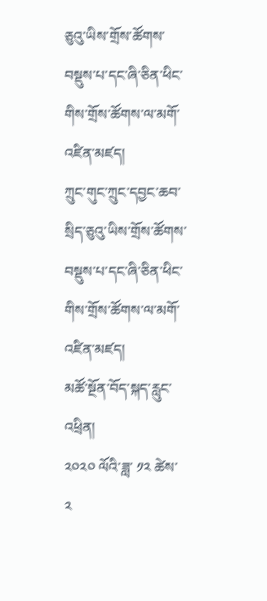ཅུའུ་ཡིས་གྲོས་ཚོགས་བསྡུས་པ་དང་ཞི་ཅིན་ཕིང་གིས་གྲོས་ཚོགས་ལ་མགོ་འཛིན་མཛད།
ཀྲུང་གུང་ཀྲུང་དབྱང་ཆབ་སྲིད་ཅུའུ་ཡིས་གྲོས་ཚོགས་བསྡུས་པ་དང་ཞི་ཅིན་ཕིང་གིས་གྲོས་ཚོགས་ལ་མགོ་འཛིན་མཛད།
མཚོ་སྔོན་བོད་སྐད་རླུང་འཕྲིན།
༢༠༢༠ ལོའི་ཟླ་ ༡༢ ཚེས་ ༢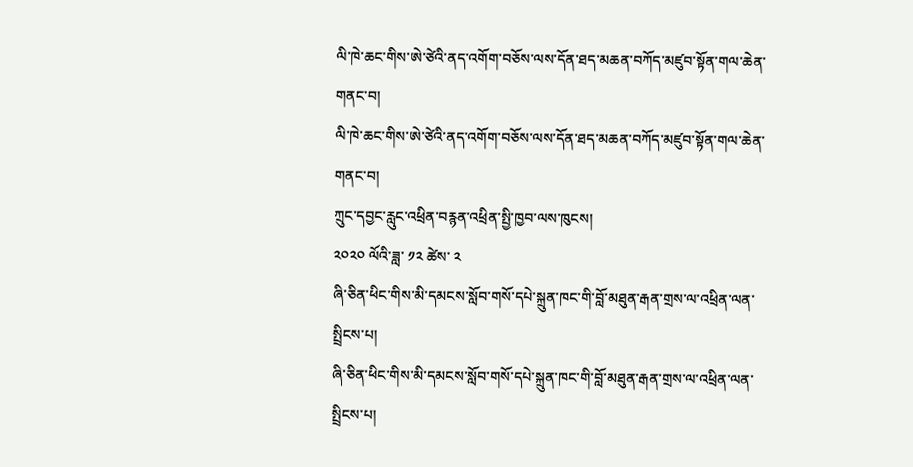ལི་ཁེ་ཆང་གིས་ཨེ་ཙེའི་ནད་འགོག་བཅོས་ལས་དོན་ཐད་མཆན་བཀོད་མཛུབ་སྟོན་གལ་ཆེན་གནང་བ།
ལི་ཁེ་ཆང་གིས་ཨེ་ཙེའི་ནད་འགོག་བཅོས་ལས་དོན་ཐད་མཆན་བཀོད་མཛུབ་སྟོན་གལ་ཆེན་གནང་བ།
ཀྲུང་དབྱང་རླུང་འཕྲིན་བརྙན་འཕྲིན་སྤྱི་ཁྱབ་ལས་ཁུངས།
༢༠༢༠ ལོའི་ཟླ་ ༡༢ ཚེས་ ༢
ཞི་ཅིན་ཕིང་གིས་མི་དམངས་སློབ་གསོ་དཔེ་སྐྲུན་ཁང་གི་བློ་མཐུན་རྒན་གྲས་ལ་འཕྲིན་ལན་སྤྲིངས་པ།
ཞི་ཅིན་ཕིང་གིས་མི་དམངས་སློབ་གསོ་དཔེ་སྐྲུན་ཁང་གི་བློ་མཐུན་རྒན་གྲས་ལ་འཕྲིན་ལན་སྤྲིངས་པ།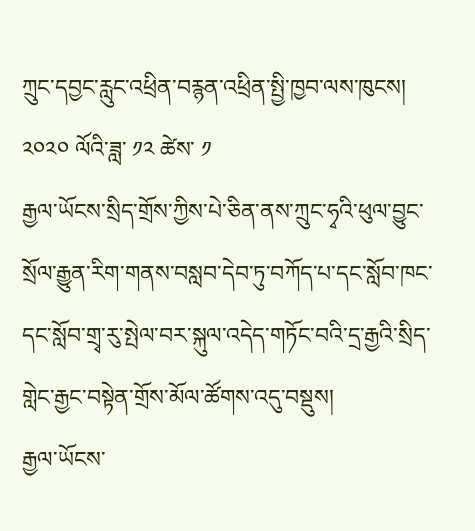ཀྲུང་དབྱང་རླུང་འཕྲིན་བརྙན་འཕྲིན་སྤྱི་ཁྱབ་ལས་ཁུངས།
༢༠༢༠ ལོའི་ཟླ་ ༡༢ ཚེས་ ༡
རྒྱལ་ཡོངས་སྲིད་གྲོས་ཀྱིས་པེ་ཅིན་ནས་ཀྲུང་ཧྭའི་ཕུལ་བྱུང་སྲོལ་རྒྱུན་རིག་གནས་བསླབ་དེབ་ཏུ་བཀོད་པ་དང་སློབ་ཁང་དང་སློབ་གྲྭ་རུ་སྤེལ་བར་སྐུལ་འདེད་གཏོང་བའི་དྲ་རྒྱའི་སྲིད་གླེང་རྒྱང་བསྟེན་གྲོས་མོལ་ཚོགས་འདུ་བསྡུས།
རྒྱལ་ཡོངས་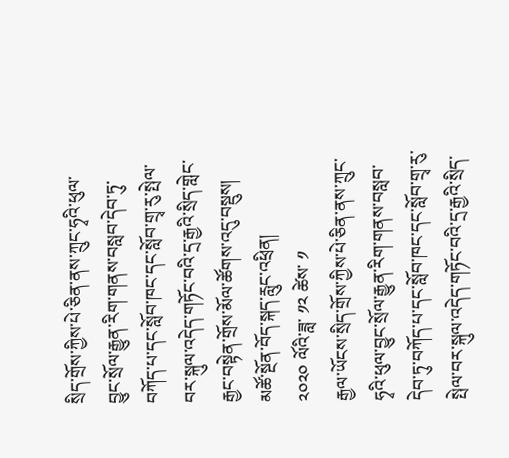སྲིད་གྲོས་ཀྱིས་པེ་ཅིན་ནས་ཀྲུང་ཧྭའི་ཕུལ་བྱུང་སྲོལ་རྒྱུན་རིག་གནས་བསླབ་དེབ་ཏུ་བཀོད་པ་དང་སློབ་ཁང་དང་སློབ་གྲྭ་རུ་སྤེལ་བར་སྐུལ་འདེད་གཏོང་བའི་དྲ་རྒྱའི་སྲིད་གླེང་རྒྱང་བསྟེན་གྲོས་མོལ་ཚོགས་འདུ་བསྡུས།
མཚོ་སྔོན་བོད་སྐད་རླུང་འཕྲིན།
༢༠༢༠ ལོའི་ཟླ་ ༡༢ ཚེས་ ༡
རྒྱལ་ཡོངས་སྲིད་གྲོས་ཀྱིས་པེ་ཅིན་ནས་ཀྲུང་ཧྭའི་ཕུལ་བྱུང་སྲོལ་རྒྱུན་རིག་གནས་བསླབ་དེབ་ཏུ་བཀོད་པ་དང་སློབ་ཁང་དང་སློབ་གྲྭ་རུ་སྤེལ་བར་སྐུལ་འདེད་གཏོང་བའི་དྲ་རྒྱའི་སྲིད་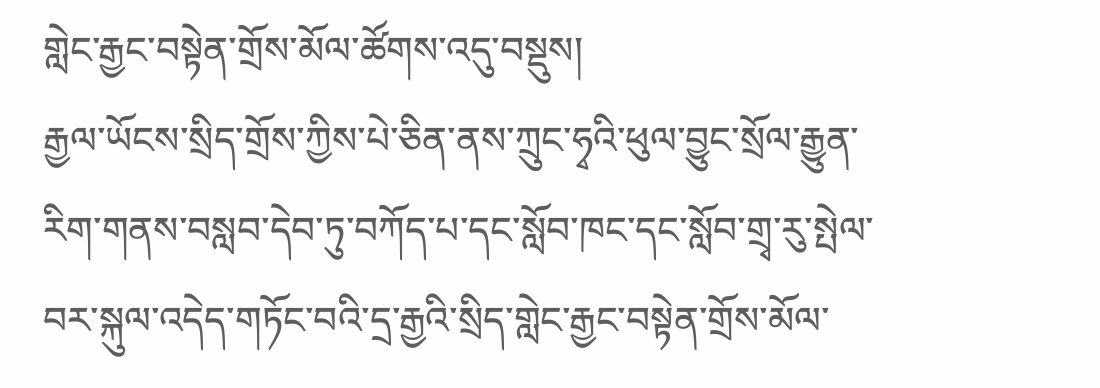གླེང་རྒྱང་བསྟེན་གྲོས་མོལ་ཚོགས་འདུ་བསྡུས།
རྒྱལ་ཡོངས་སྲིད་གྲོས་ཀྱིས་པེ་ཅིན་ནས་ཀྲུང་ཧྭའི་ཕུལ་བྱུང་སྲོལ་རྒྱུན་རིག་གནས་བསླབ་དེབ་ཏུ་བཀོད་པ་དང་སློབ་ཁང་དང་སློབ་གྲྭ་རུ་སྤེལ་བར་སྐུལ་འདེད་གཏོང་བའི་དྲ་རྒྱའི་སྲིད་གླེང་རྒྱང་བསྟེན་གྲོས་མོལ་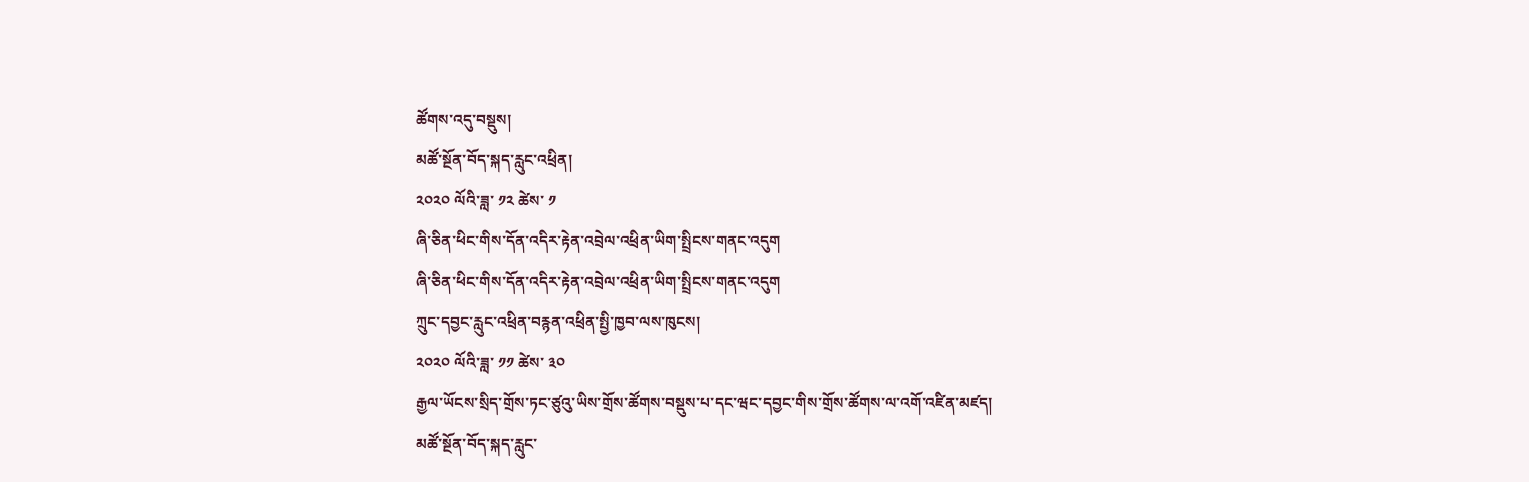ཚོགས་འདུ་བསྡུས།
མཚོ་སྔོན་བོད་སྐད་རླུང་འཕྲིན།
༢༠༢༠ ལོའི་ཟླ་ ༡༢ ཚེས་ ༡
ཞི་ཅིན་ཕིང་གིས་དོན་འདིར་རྟེན་འབྲེལ་འཕྲིན་ཡིག་སྤྲིངས་གནང་འདུག
ཞི་ཅིན་ཕིང་གིས་དོན་འདིར་རྟེན་འབྲེལ་འཕྲིན་ཡིག་སྤྲིངས་གནང་འདུག
ཀྲུང་དབྱང་རླུང་འཕྲིན་བརྙན་འཕྲིན་སྤྱི་ཁྱབ་ལས་ཁུངས།
༢༠༢༠ ལོའི་ཟླ་ ༡༡ ཚེས་ ༣༠
རྒྱལ་ཡོངས་སྲིད་གྲོས་ཏང་ཙུའུ་ཡིས་གྲོས་ཚོགས་བསྡུས་པ་དང་ཝང་དབྱང་གིས་གྲོས་ཚོགས་ལ་འགོ་འཛིན་མཛད།
མཚོ་སྔོན་བོད་སྐད་རླུང་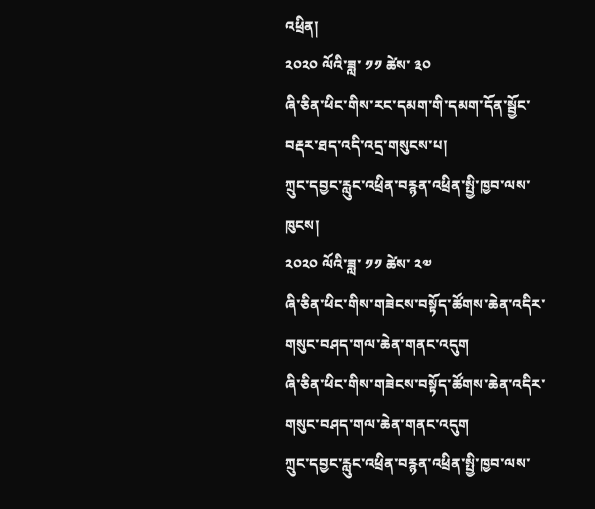འཕྲིན།
༢༠༢༠ ལོའི་ཟླ་ ༡༡ ཚེས་ ༣༠
ཞི་ཅིན་ཕིང་གིས་རང་དམག་གི་དམག་དོན་སྦྱོང་བརྡར་ཐད་འདི་འདྲ་གསུངས་པ།
ཀྲུང་དབྱང་རླུང་འཕྲིན་བརྙན་འཕྲིན་སྤྱི་ཁྱབ་ལས་ཁུངས།
༢༠༢༠ ལོའི་ཟླ་ ༡༡ ཚེས་ ༢༧
ཞི་ཅིན་ཕིང་གིས་གཟེངས་བསྟོད་ཚོགས་ཆེན་འདིར་གསུང་བཤད་གལ་ཆེན་གནང་འདུག
ཞི་ཅིན་ཕིང་གིས་གཟེངས་བསྟོད་ཚོགས་ཆེན་འདིར་གསུང་བཤད་གལ་ཆེན་གནང་འདུག
ཀྲུང་དབྱང་རླུང་འཕྲིན་བརྙན་འཕྲིན་སྤྱི་ཁྱབ་ལས་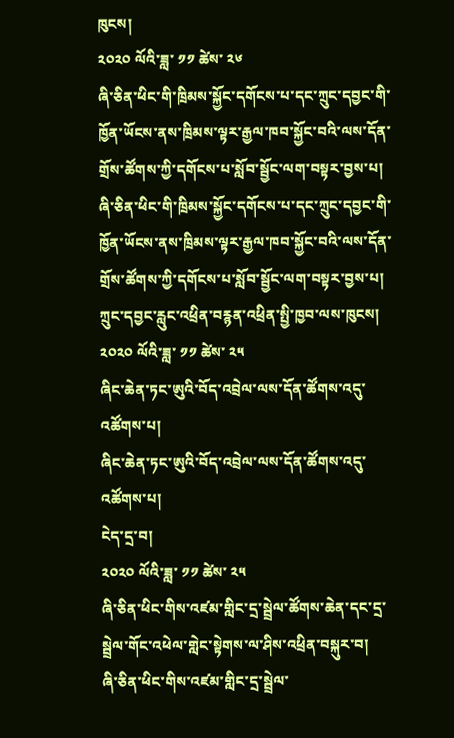ཁུངས།
༢༠༢༠ ལོའི་ཟླ་ ༡༡ ཚེས་ ༢༦
ཞི་ཅིན་ཕིང་གི་ཁྲིམས་སྐྱོང་དགོངས་པ་དང་ཀྲུང་དབྱང་གི་ཁྱོན་ཡོངས་ནས་ཁྲིམས་ལྟར་རྒྱལ་ཁབ་སྐྱོང་བའི་ལས་དོན་གྲོས་ཚོགས་ཀྱི་དགོངས་པ་སློབ་སྦྱོང་ལག་བསྟར་བྱས་པ།
ཞི་ཅིན་ཕིང་གི་ཁྲིམས་སྐྱོང་དགོངས་པ་དང་ཀྲུང་དབྱང་གི་ཁྱོན་ཡོངས་ནས་ཁྲིམས་ལྟར་རྒྱལ་ཁབ་སྐྱོང་བའི་ལས་དོན་གྲོས་ཚོགས་ཀྱི་དགོངས་པ་སློབ་སྦྱོང་ལག་བསྟར་བྱས་པ།
ཀྲུང་དབྱང་རླུང་འཕྲིན་བརྙན་འཕྲིན་སྤྱི་ཁྱབ་ལས་ཁུངས།
༢༠༢༠ ལོའི་ཟླ་ ༡༡ ཚེས་ ༢༥
ཞིང་ཆེན་ཏང་ཨུའི་བོད་འབྲེལ་ལས་དོན་ཚོགས་འདུ་འཚོགས་པ།
ཞིང་ཆེན་ཏང་ཨུའི་བོད་འབྲེལ་ལས་དོན་ཚོགས་འདུ་འཚོགས་པ།
ངེད་དྲ་བ།
༢༠༢༠ ལོའི་ཟླ་ ༡༡ ཚེས་ ༢༥
ཞི་ཅིན་ཕིང་གིས་འཛམ་གླིང་དྲ་སྦྲེལ་ཚོགས་ཆེན་དང་དྲ་སྦྲེལ་གོང་འཕེལ་གླེང་སྟེགས་ལ་ཤིས་འཕྲིན་བསྐུར་བ།
ཞི་ཅིན་ཕིང་གིས་འཛམ་གླིང་དྲ་སྦྲེལ་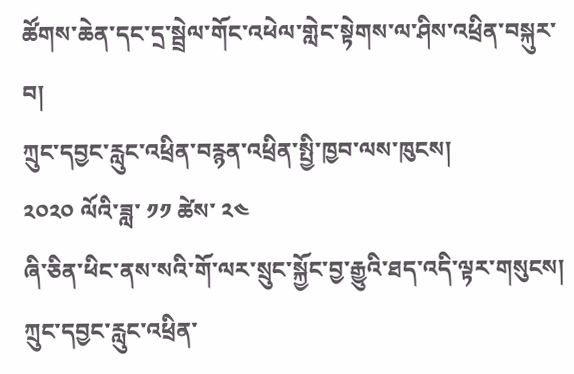ཚོགས་ཆེན་དང་དྲ་སྦྲེལ་གོང་འཕེལ་གླེང་སྟེགས་ལ་ཤིས་འཕྲིན་བསྐུར་བ།
ཀྲུང་དབྱང་རླུང་འཕྲིན་བརྙན་འཕྲིན་སྤྱི་ཁྱབ་ལས་ཁུངས།
༢༠༢༠ ལོའི་ཟླ་ ༡༡ ཚེས་ ༢༤
ཞི་ཅིན་ཕིང་ནས་སའི་གོ་ལར་སྲུང་སྐྱོང་བྱ་རྒྱུའི་ཐད་འདི་ལྟར་གསུངས།
ཀྲུང་དབྱང་རླུང་འཕྲིན་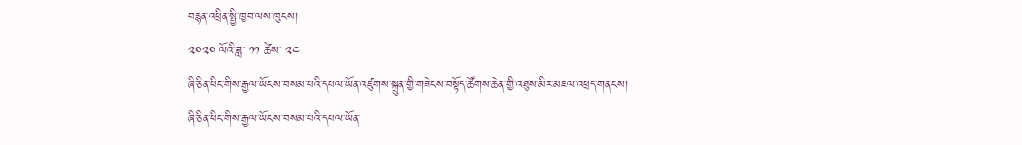བརྙན་འཕྲིན་སྤྱི་ཁྱབ་ལས་ཁུངས།
༢༠༢༠ ལོའི་ཟླ་ ༡༡ ཚེས་ ༢༤
ཞི་ཅིན་ཕིང་གིས་རྒྱལ་ཡོངས་བསམ་པའི་དཔལ་ཡོན་འཛུགས་སྐྲུན་གྱི་གཟེངས་བསྟོད་ཚོགས་ཆེན་གྱི་འཐུས་མིར་མཇལ་འཕྲད་གནངས།
ཞི་ཅིན་ཕིང་གིས་རྒྱལ་ཡོངས་བསམ་པའི་དཔལ་ཡོན་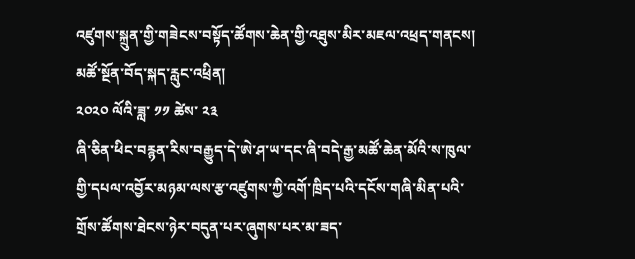འཛུགས་སྐྲུན་གྱི་གཟེངས་བསྟོད་ཚོགས་ཆེན་གྱི་འཐུས་མིར་མཇལ་འཕྲད་གནངས།
མཚོ་སྔོན་བོད་སྐད་རླུང་འཕྲིན།
༢༠༢༠ ལོའི་ཟླ་ ༡༡ ཚེས་ ༢༣
ཞི་ཅིན་ཕིང་བརྙན་རིས་བརྒྱུད་དེ་ཨེ་ཤ་ཡ་དང་ཞི་བདེ་རྒྱ་མཚོ་ཆེན་མོའི་ས་ཁུལ་གྱི་དཔལ་འབྱོར་མཉམ་ལས་རྩ་འཛུགས་ཀྱི་འགོ་ཁྲིད་པའི་དངོས་གཞི་མིན་པའི་གྲོས་ཚོགས་ཐེངས་ཉེར་བདུན་པར་ཞུགས་པར་མ་ཟད་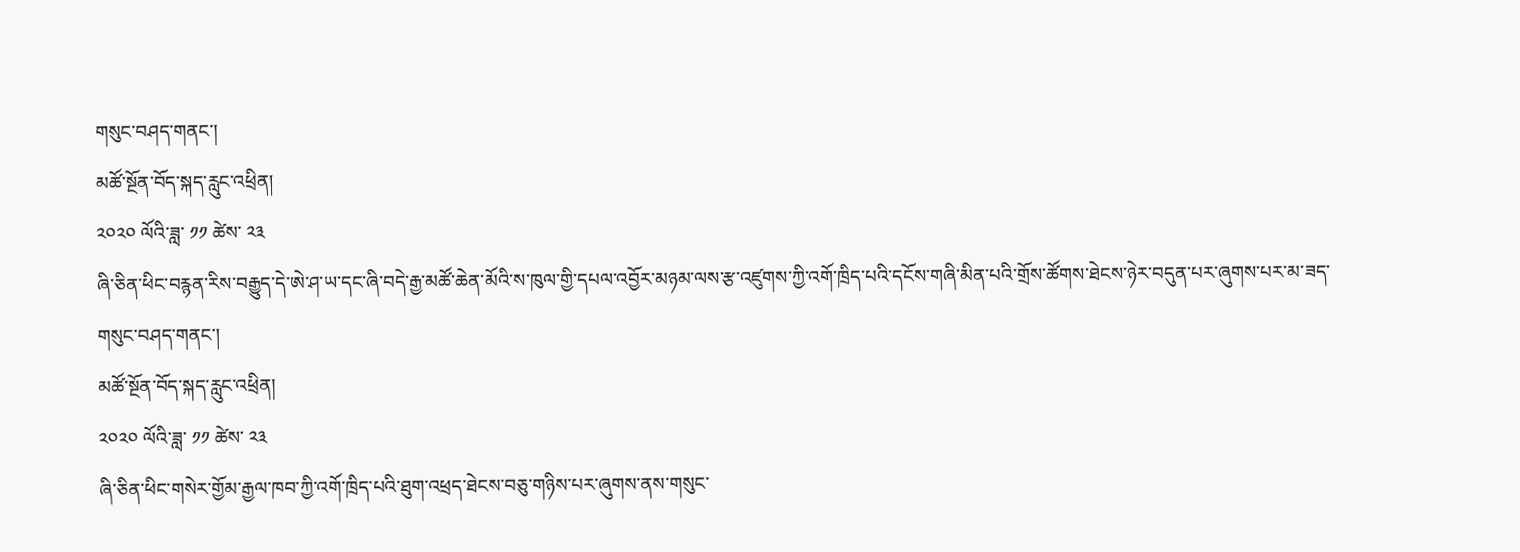གསུང་བཤད་གནང་།
མཚོ་སྔོན་བོད་སྐད་རླུང་འཕྲིན།
༢༠༢༠ ལོའི་ཟླ་ ༡༡ ཚེས་ ༢༣
ཞི་ཅིན་ཕིང་བརྙན་རིས་བརྒྱུད་དེ་ཨེ་ཤ་ཡ་དང་ཞི་བདེ་རྒྱ་མཚོ་ཆེན་མོའི་ས་ཁུལ་གྱི་དཔལ་འབྱོར་མཉམ་ལས་རྩ་འཛུགས་ཀྱི་འགོ་ཁྲིད་པའི་དངོས་གཞི་མིན་པའི་གྲོས་ཚོགས་ཐེངས་ཉེར་བདུན་པར་ཞུགས་པར་མ་ཟད་གསུང་བཤད་གནང་།
མཚོ་སྔོན་བོད་སྐད་རླུང་འཕྲིན།
༢༠༢༠ ལོའི་ཟླ་ ༡༡ ཚེས་ ༢༣
ཞི་ཅིན་ཕིང་གསེར་གྱོམ་རྒྱལ་ཁབ་ཀྱི་འགོ་ཁྲིད་པའི་ཐུག་འཕྲད་ཐེངས་བཅུ་གཉིས་པར་ཞུགས་ནས་གསུང་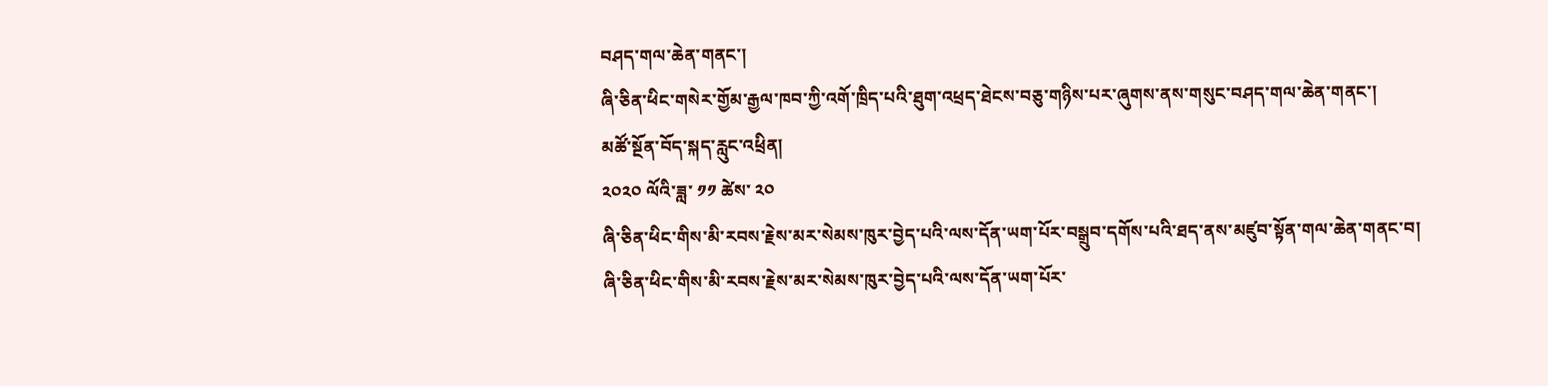བཤད་གལ་ཆེན་གནང་།
ཞི་ཅིན་ཕིང་གསེར་གྱོམ་རྒྱལ་ཁབ་ཀྱི་འགོ་ཁྲིད་པའི་ཐུག་འཕྲད་ཐེངས་བཅུ་གཉིས་པར་ཞུགས་ནས་གསུང་བཤད་གལ་ཆེན་གནང་།
མཚོ་སྔོན་བོད་སྐད་རླུང་འཕྲིན།
༢༠༢༠ ལོའི་ཟླ་ ༡༡ ཚེས་ ༢༠
ཞི་ཅིན་ཕིང་གིས་མི་རབས་རྗེས་མར་སེམས་ཁུར་བྱེད་པའི་ལས་དོན་ཡག་པོར་བསྒྲུབ་དགོས་པའི་ཐད་ནས་མཛུབ་སྟོན་གལ་ཆེན་གནང་བ།
ཞི་ཅིན་ཕིང་གིས་མི་རབས་རྗེས་མར་སེམས་ཁུར་བྱེད་པའི་ལས་དོན་ཡག་པོར་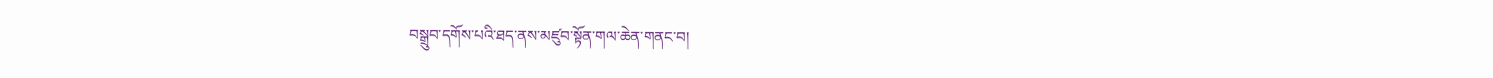བསྒྲུབ་དགོས་པའི་ཐད་ནས་མཛུབ་སྟོན་གལ་ཆེན་གནང་བ།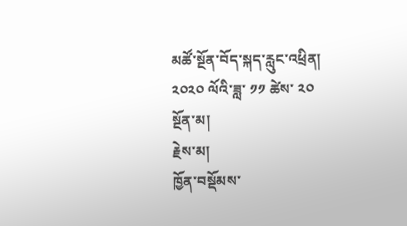མཚོ་སྔོན་བོད་སྐད་རླུང་འཕྲིན།
༢༠༢༠ ལོའི་ཟླ་ ༡༡ ཚེས་ ༢༠
སྔོན་མ།
རྗེས་མ།
ཁྱོན་བསྡོམས་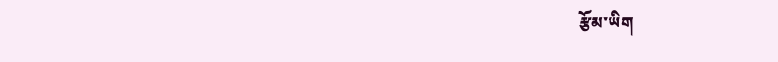རྩོམ་ཡིག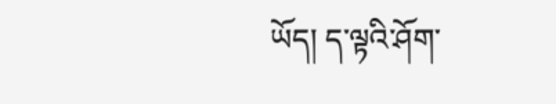ཡོད། ད་ལྟའི་ཤོག་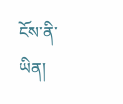ངོས་ནི་
ཡིན།